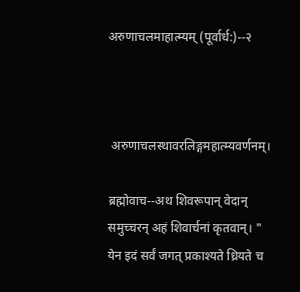अरुणाचलमाहात्म्यम् (पूर्वार्ध:)--२



 अरुणाचलस्थावरलिङ्गमहात्म्यवर्णनम्।

ब्रह्मोवाच--अथ शिवरूपान् वेदान् समुच्चरन् अहं शिवार्चनां कृतवान्। " येन इदं सर्वं जगत् प्रकाश्यते ध्रियते च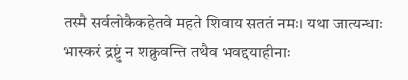तस्मै सर्वलोकैकहेतवे महते शिवाय सततं नमः। यथा जात्यन्धाः भास्करं द्रष्टुं न शक्नुवन्ति तथैव भवद्दयाहीनाः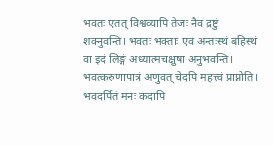भवतः एतत् विश्वव्यापि तेजः नैव द्रष्टुं शक्नुवन्ति। भवतः भक्ताः एव अन्तःस्थं बहिस्थं वा इदं लिङ्गं अध्यात्मचक्षुषा अनुभवन्ति। भवत्करुणापात्रं अणुवत् चेदपि महत्त्वं प्राप्नोति। भवदर्पितं मनः कदापि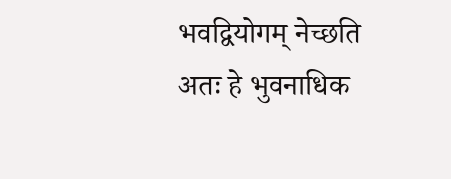भवद्वियोगम् नेच्छति अतः हे भुवनाधिक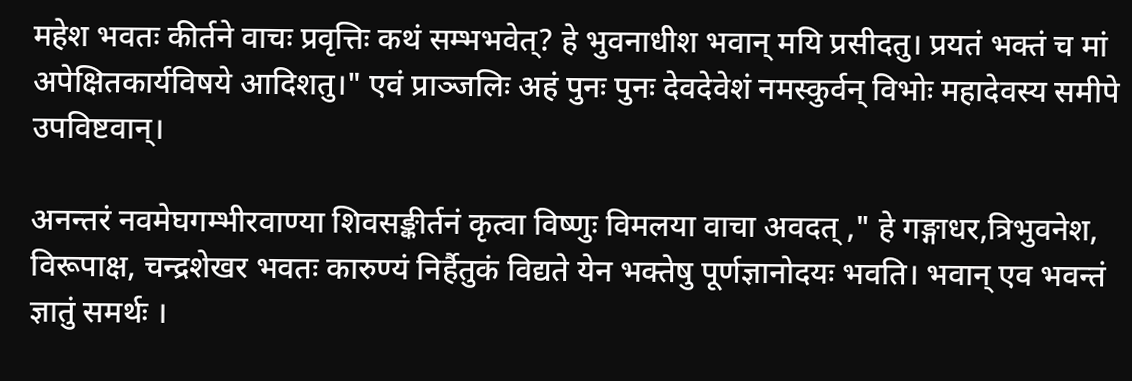महेश भवतः कीर्तने वाचः प्रवृत्तिः कथं सम्भभवेत्? हे भुवनाधीश भवान् मयि प्रसीदतु। प्रयतं भक्तं च मां अपेक्षितकार्यविषये आदिशतु।" एवं प्राञ्जलिः अहं पुनः पुनः देवदेवेशं नमस्कुर्वन् विभोः महादेवस्य समीपे उपविष्टवान्।

अनन्तरं नवमेघगम्भीरवाण्या शिवसङ्कीर्तनं कृत्वा विष्णुः विमलया वाचा अवदत् ," हे गङ्गाधर,त्रिभुवनेश, विरूपाक्ष, चन्द्रशेखर भवतः कारुण्यं निर्हैतुकं विद्यते येन भक्तेषु पूर्णज्ञानोदयः भवति। भवान् एव भवन्तं ज्ञातुं समर्थः ।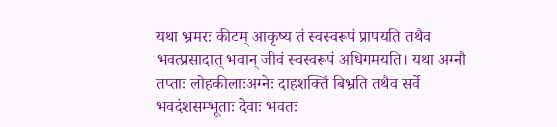यथा भ्रमरः कीटम् आकृष्य तं स्वस्वरूपं प्रापयति तथैव भवत्प्रसादात् भवान् जीवं स्वस्वरूपं अधिगमयति। यथा अग्नौ तप्ताः लोहकीलाःअग्नेः दाहशक्तिं बिभ्रति तथैव सर्वे भवदंशसम्भूताः देवाः भवतः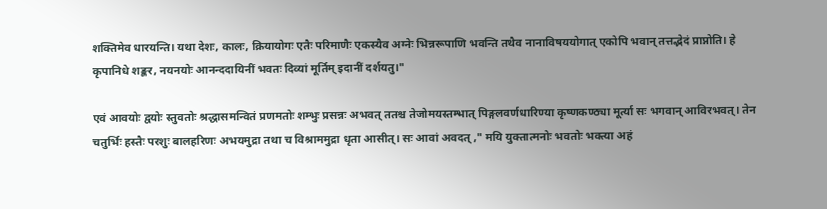शक्तिमेव धारयन्ति। यथा देशः, कालः, क्रियायोगः एतैः परिमाणैः एकस्यैव अग्नेः भिन्नरूपाणि भवन्ति तथैव नानाविषययोगात् एकोपि भवान् तत्तद्भेदं प्राप्नोति। हे कृपानिधे शङ्कर, नयनयोः आनन्ददायिनीं भवतः दिव्यां मूर्तिम् इदानीं दर्शयतु।"

एवं आवयोः द्वयोः स्तुवतोः श्रद्धासमन्वितं प्रणमतोः शम्भुः प्रसन्नः अभवत् ततश्च तेजोमयस्तम्भात् पिङ्गलवर्णधारिण्या कृष्णकण्ठ्या मूर्त्या सः भगवान् आविरभवत्। तेन चतुर्भिः हस्तैः परशुः बालहरिणः अभयमुद्रा तथा च विश्राममुद्रा धृता आसीत्। सः आवां अवदत् ," मयि युक्तात्मनोः भवतोः भक्त्या अहं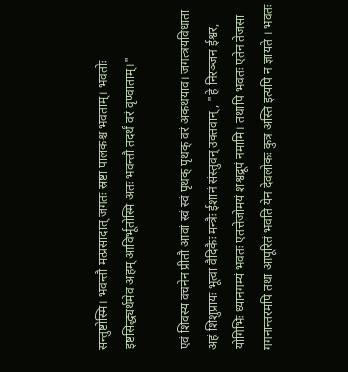सन्तुष्टोस्मि। भवन्तौ मत्प्रसादात् जगतः स्रष्टा पालकश्च भवताम्। भवतोः इष्टसिद्ध्यर्थमेव अहम् आविर्भूतोस्मि अतः भवन्तौ तदर्थं वरं वृण्वाताम्।"

एवं शिवस्य वचनेन प्रीतौ आवां स्वं स्वं पृथक् पृथक् वरं अकथयाव। जगत्त्रयविधाता अहं शिशुप्रायः भूत्वा वैदिकैः मन्त्रैः ईशानं संस्तुवन् उक्तवान्, "हे निरञ्जन ईश्वर, योगिभिः ध्यानगम्यं भवतः एतत्तेजोमयं शश्वद्रूपं नमामि। तथापि भवतः एतेन तेजसा गगनान्तरमपि तथा आपूरितं भवति येन देवलोकः कुत्र अस्ति इत्यपि न ज्ञायते । भवतः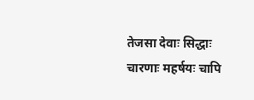तेजसा देवाः सिद्धाः चारणाः महर्षयः चापि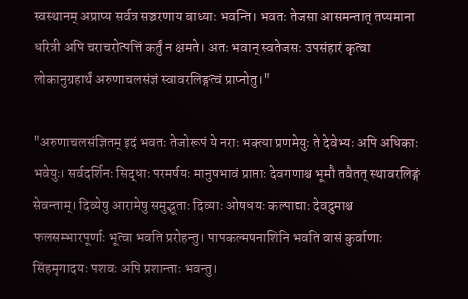स्वस्थानम् अप्राप्य सर्वत्र सञ्चरणाय बाध्याः भवन्ति। भवतः तेजसा आसमन्तात् तप्यमाना धरित्री अपि चराचरोत्पत्तिं कर्तुं न क्षमते। अतः भवान् स्वतेजसः उपसंहारं कृत्वा लोकानुग्रहार्थं अरुणाचलसंज्ञं स्वावरलिङ्गत्वं प्राप्नोतु।"

"अरुणाचलसंज्ञितम् इदं भवतः तेजोरूपं ये नराः भक्त्या प्रणमेयुः ते देवेभ्यः अपि अधिकाः भवेयुः। सर्वदर्शिनः सिद्धाः परमर्षयः मानुषभावं प्राप्ताः देवगणाश्च भूमौ तवैतत् स्थावरलिङ्गं सेवन्ताम्। दिव्येषु आरामेषु समुद्भूताः दिव्याः ओषधयः कल्पाद्याः देवद्रुमाश्च फलसम्भारपूर्णाः भूत्वा भवति प्ररोहन्तु। पापकल्मषनाशिनि भवति वासं कुर्वाणाः सिंहमृगादयः पशवः अपि प्रशान्ताः भवन्तु।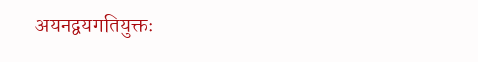अयनद्वयगतियुक्तः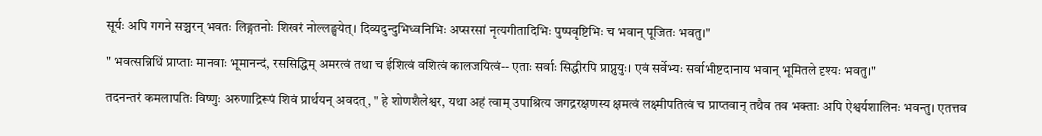सूर्यः अपि गगने सञ्चरन् भवतः लिङ्गतनोः शिखरं नोल्लङ्घयेत्। दिव्यदुन्दुभिध्वनिभिः अप्सरसां नृत्यगीतादिभिः पुष्पवृष्टिभिः च भवान् पूजितः भवतु।"

" भवत्सन्निधिं प्राप्ताः मानवाः भूमानन्दं, रससिद्धिम् अमरत्वं तथा च ईशित्वं वशित्वं कालजयित्वं-- एताः सर्वाः सिद्धीरपि प्राप्नुयुः। एवं सर्वेभ्यः सर्वाभीष्टदानाय भवान् भूमितले दृश्यः भवतु।"

तदनन्तरं कमलापतिः विष्णुः अरुणाद्रिरूपं शिवं प्रार्थयन् अवदत्, " हे शोणशैलेश्वर, यथा अहं त्वाम् उपाश्रित्य जगद्ररक्षणस्य क्षमत्वं लक्ष्मीपतित्वं च प्राप्तवान् तथैव तव भक्ताः अपि ऐश्वर्यशालिनः भवन्तु। एतत्तव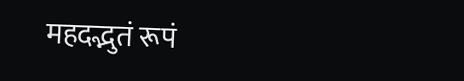महदद्भुतं रूपं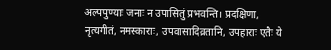अल्पपुण्याः जनाः न उपासितुं प्रभवन्ति। प्रदक्षिणा, नृत्यगीतं, नमस्काराः, उपवासादिव्रतानि, उपहाराः एतैः ये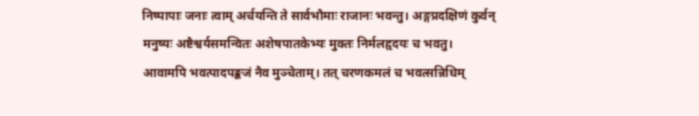निष्पापाः जनाः त्वाम् अर्चयन्ति ते सार्वभौमाः राजानः भवन्तु। अङ्गप्रदक्षिणं कुर्वन् मनुष्यः अष्टैश्वर्यसमन्वितः अशेषपातकेभ्यः मुक्तः निर्मलहृदयः च भवतु। आवामपि भवत्पादपङ्कजं नैव मुञ्चेताम्। तत् चरणकमलं च भवत्सन्निधिम्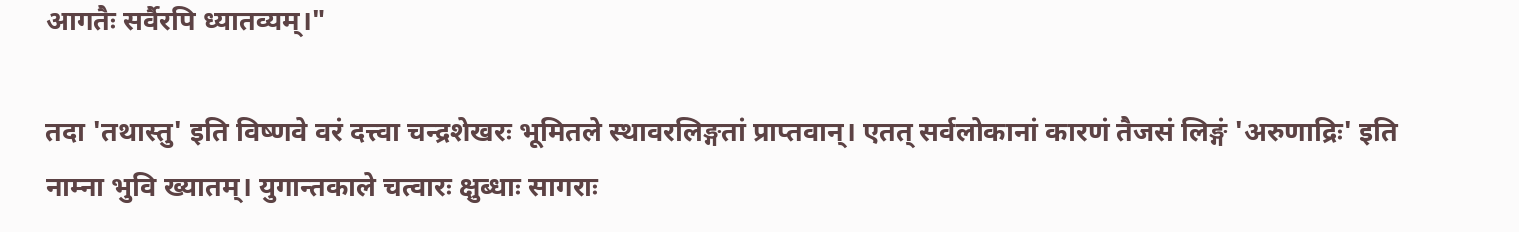आगतैः सर्वैरपि ध्यातव्यम्।"

तदा 'तथास्तु' इति विष्णवे वरं दत्त्वा चन्द्रशेखरः भूमितले स्थावरलिङ्गतां प्राप्तवान्। एतत् सर्वलोकानां कारणं तैजसं लिङ्गं 'अरुणाद्रिः' इति नाम्ना भुवि ख्यातम्। युगान्तकाले चत्वारः क्षुब्धाः सागराः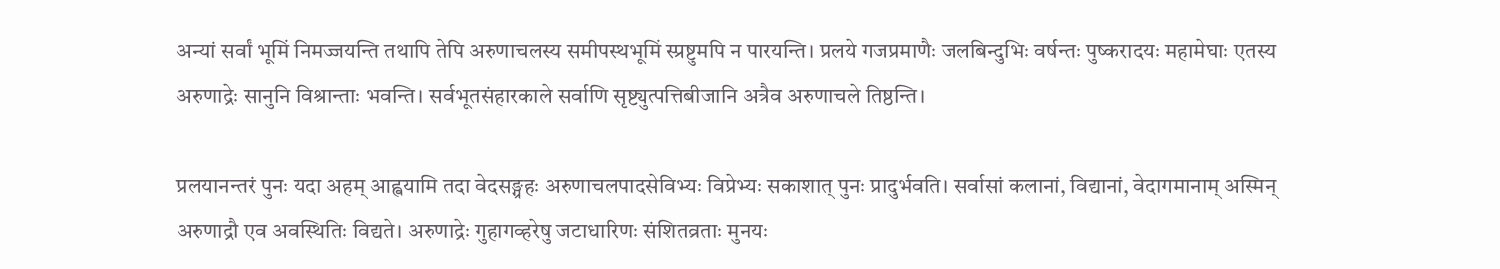अन्यां सर्वां भूमिं निमज्जयन्ति तथापि तेपि अरुणाचलस्य समीपस्थभूमिं स्प्रष्टुमपि न पारयन्ति। प्रलये गजप्रमाणैः जलबिन्दुभिः वर्षन्तः पुष्करादयः महामेघाः एतस्य अरुणाद्रेः सानुनि विश्रान्ताः भवन्ति। सर्वभूतसंहारकाले सर्वाणि सृष्ट्युत्पत्तिबीजानि अत्रैव अरुणाचले तिष्ठन्ति।

प्रलयानन्तरं पुनः यदा अहम् आह्वयामि तदा वेदसङ्ग्रहः अरुणाचलपादसेविभ्यः विप्रेभ्यः सकाशात् पुनः प्रादुर्भवति। सर्वासां कलानां, विद्यानां, वेदागमानाम् अस्मिन् अरुणाद्रौ एव अवस्थितिः विद्यते। अरुणाद्रेः गुहागव्हरेषु जटाधारिणः संशितव्रताः मुनयः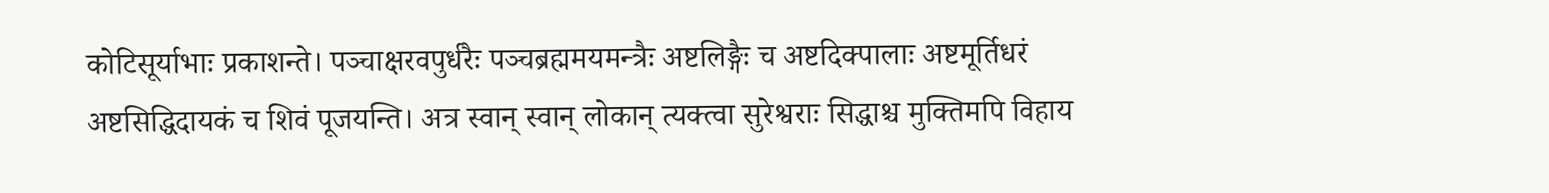कोटिसूर्याभाः प्रकाशन्ते। पञ्चाक्षरवपुर्धरैः पञ्चब्रह्ममयमन्त्रैः अष्टलिङ्गैः च अष्टदिक्पालाः अष्टमूर्तिधरं अष्टसिद्धिदायकं च शिवं पूजयन्ति। अत्र स्वान् स्वान् लोकान् त्यक्त्वा सुरेश्वराः सिद्धाश्च मुक्तिमपि विहाय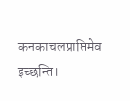कनकाचलप्राप्तिमेव इच्छन्ति।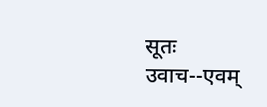सूतः उवाच--एवम्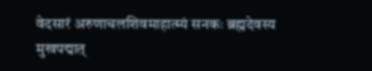वेदसारं अरुणाचलशिवमाहात्म्यं सनकः ब्रह्मदेवस्य मुखपद्मात्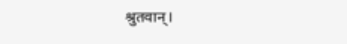श्रुतवान्।